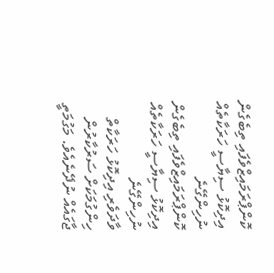ކޮންޕްރަމައިޒްވެފައި ތިބެގެން އިދިކޮޅު ސިޔާސީ ހަރަކާތެއް ނުހިންގޭނެ
ކޮންޕްރަމައިޒްވެފައި ތިބެގެން އިދިކޮޅު ސިޔާސީ ހަރަކާތެއް ނުހިންގޭނެ
ވާދަވެރި އިދިކޮޅު ހަރަކާތް ހިންގުމަކަށް ސަރުކާރުން ޖާގައެއް ނުދޭނެއެވެ. މަގުމަތީ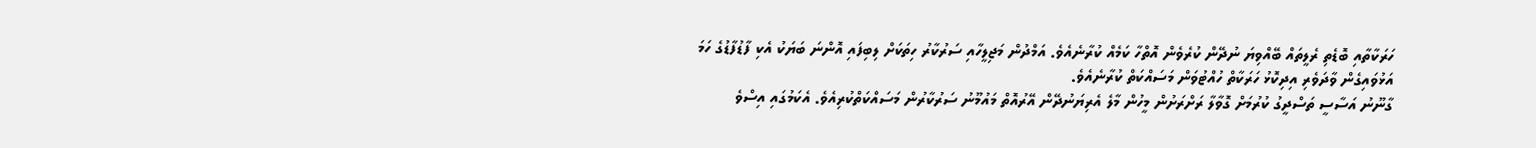ހަރަކާތާއި ބޮޑެތި ރެލީތައް ބޭއްވިޔަ ނުދޭން ކުރެވެން އޮތްހާ ކަމެއް ކުރާނެއެވެ. އަމްދުން މަޖިލީހާއި ސަރުކާރު ހިތަކަށް ލިބިފައި އޮންނަ ބަޔަކު އެކި ފާޑުފާޑުގެ ހަމަ އަޅުވައިގެން ވާދަވެރި އިދިކޮޅު ހަރަކާތް ހުއްޓުވަން މަސައްކަތް ކުރާނެއެވެ.
ގާނޫނު އަސާސީ ތަސްދީގު ކުރުމަށް ގޮވާލާ ރަށްރަށުން މީހުން މާލެ އެރިޔަނުދޭން އޭރުއޮތް މައުމޫނު ސަރުކާރުން މަސައްކަތްކުރިއެވެ. އެކަމުގައި އިސްވެ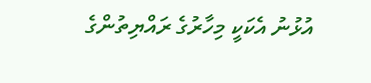އުޅުނު އެކަކީ މިހާރުގެ ރައްޔިތުންގެ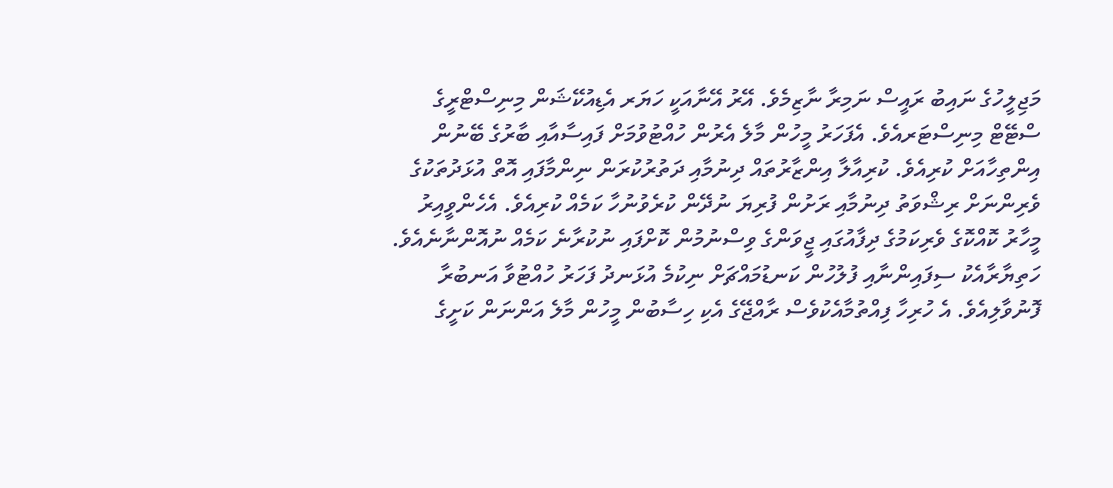މަޖިލީހުގެ ނައިބު ރައީސް ނަމިރާ ނާޒިމެވެ. އޭރު އޭނާއަކީ ހަޔަރ އެޑިއުކޭޝަން މިނިސްޓްރީގެ ސްޓޭޓް މިނިސްޓަރއެވެ. އެފަހަރު މީހުން މާލެ އެރުން ހުއްޓުވުމަށް ފައިސާއާއި ބާރުގެ ބޭނުން އިންތިހާއަށް ކުރިއެވެ. ކުރިއާލާ އިންޒާރުތައް ދިނުމާއި ދަތުރުކުރަން ނިންމާފައި އޮތް އުޅަދުތަކުގެ ވެރިންނަށް ރިޝްވަތު ދިނުމާއި ރަށުން ފުރިޔަ ނުދޭން ކުރެވުނުހާ ކަމެއް ކުރިއެވެ. އެހެންވީއިރު މީހާރު ކޮއްކޮގެ ވެރިކަމުގެ ދިފާއުގައި ޖީވަންގެ ވިސްނުމުން ކޮށްފައި ނުކުރާނެ ކަމެއް ނުއޮންނާނެއެވެ.
ހަތިޔާރާއެކު ސިފައިންނާއި ފުލުހުން ކަނޑުމައްޗަށް ނިކުމެ އުޅަނދު ފަހަރު ހުއްޓުވާ އަނބުރާ ފޮނުވާލިއެވެ. އެ ހުރިހާ ފިއްތުމާއެކުވެސް ރާއްޖޭގެ އެކި ހިސާބުން މީހުން މާލެ އަންނަން ކަށީގެ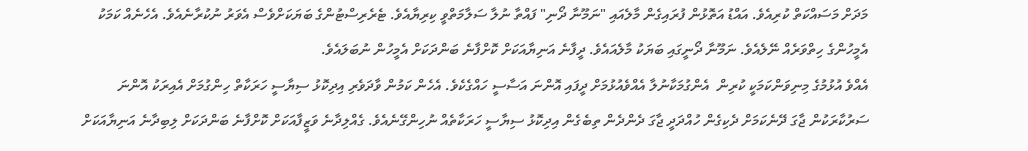މަދަށް މަސައްކަތް ކުރިއެވެ. އައްޑު އަތޮޅުން ފުރައިގެން މާލެއައި "ނަމޫނާ ދޯނި" ފައްތާ ނުލާ ސަލާމަތްވީ ކިރިޔާއެވެ. ޓެރެރިސްޓުންގެ ބަޔަކަށްވެސް އެވަރު ނުކުރާނެއެވެ. އެހެނެއް ކަމަކު އެމީހުންގެ ހިތްވަރެއް ނޭލެއެވެ. ނަމޫނާ ދޯނީގައި ބަޔަކު މާލެއައެވެ. ދީފާނެ އަނިޔާއަކަށް ކޮށްފާނެ ބަންދަކަށް އެމީހުން ނުބަލައެވެ.
އެއްވެ އުޅުމުގެ މިނިވަންކަމަކީ ކުރިން  އެންގުމަކާނުލާ އެއްވެއުޅުމަށް ދީފައި އޮންނަ އަސާސީ ހައްގެކެވެ. އެހެން ކަމުން ވާދަވެރި އިދިކޮޅު ސިޔާސީ ހަރަކާތް ހިންގުމަށް އެއިރަކު އޮންނަ ސަރުކާރަކުން ޖާގަ ދޭނެކަމަށް ދެކިގެން ހުއްދަދީ ޖާގަ ދެންދެން ތިބެގެން އިދިކޮޅު ސިޔާސީ ހަރަކާތެއް ނުހިންގޭނެއެވެ. ގެއްލިދާނެ ވަޒީފާއަކަށް ކޮށްފާނެ ބަންދަކަށް ލިބިދާނެ އަނިޔާއަކަށް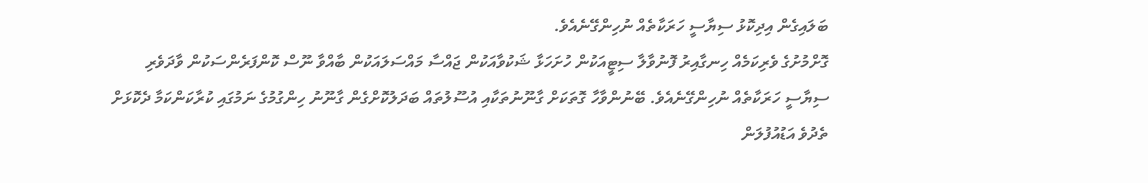ބަލައިގެން އިދިކޮޅު ސިޔާސީ ހަރަކާތެއް ނުހިންގޭނެއެވެ.
ގޮށްމުށުގެ ވެރިކަމެއް ހިނގާއިރު ފޮނުވާލާ ސިޓީއަކުން ހުށަހަޅާ ޝަކުވާއަކުން ޖައްސާ މައްސަލައަކުން ބާއްވާ ނޫސް ކޮންފަރެންސަކުން ވާދަވެރި ސިޔާސީ ހަރަކާތެއް ނުހިންގޭނެއެވެ. ބޭނުންވާހާ ގޮތަކަށް ގާނޫނުތަކާއި އުސޫލުތައް ބަދަލުކޮށްގެން ގާނޫނު ހިންގުމުގެ ނަމުގައި ކުރާކަންކަމާ ދެކޮޅަށް ތެދުވެ އަޑުއުފުލަން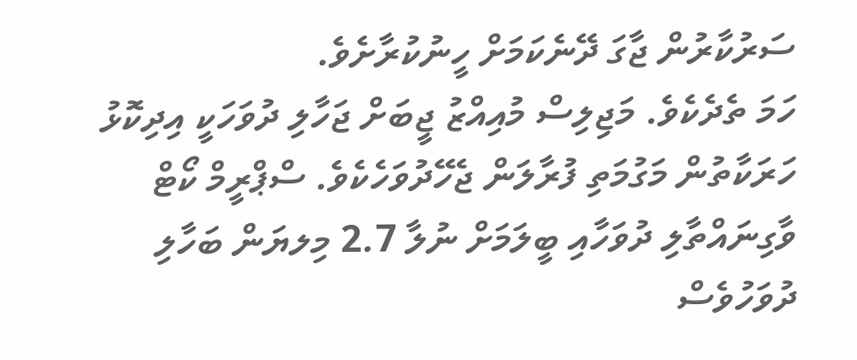ސަރުކާރުން ޖާގަ ދޭނެކަމަށް ހީނުކުރާށެވެ.
ހަމަ ތެދެކެވެ. މަޖިލިސް މުއިއްޒު ޖީބަށް ޖަހާލި ދުވަހަކީ އިދިކޮޅު ހަރަކާތުން މަގުމަތި ފުރާލަން ޖެހޭދުވަހެކެވެ. ސްޕްރީމް ކޯޓް ވާގިނައްތާލި ދުވަހާއި ބީލަމަށް ނުލާ 2.7 މިލޔަން ބަހާލި ދުވަހުވެސް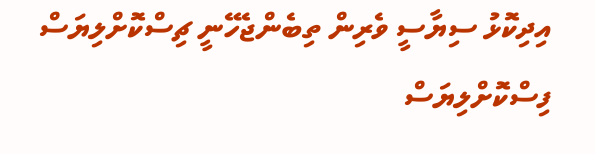އިދިކޮޅު ސިޔާސީ ވެރިން ތިބެންޖެހޭނީ ޗިސްކޮށްލިޔަސް ފިސްކޮށްލިޔަސް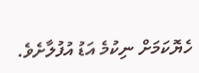ހެޔޮކަމަށް ނިކުމެ އަޑު އުފުލާށެވެ.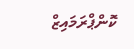ކޮންޕްރަމައިޒް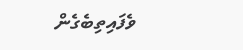ވެފައިތިބެގެން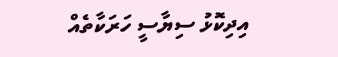އިދިކޮޅު ސިޔާސީ ހަރަކާތެއް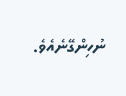ނުހިންގޭނެއެވެ.